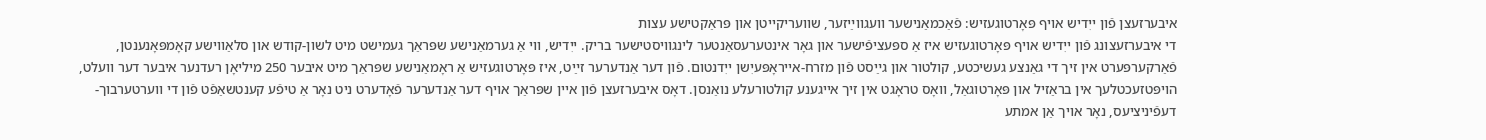איבערזעצן פֿון ייִדיש אויף פּאָרטוגעזיש: פֿאַכמאַנישער וועגווײַזער, שוועריקייטן און פּראַקטישע עצות
די איבערזעצונג פֿון ייִדיש אויף פּאָרטוגעזיש איז אַ ספּעציפֿישער און גאָר אינטערעסאַנטער לינגוויסטישער בריק. ייִדיש, ווי אַ גערמאַנישע שפּראַך געמישט מיט לשון-קודש און סלאַווישע קאָמפּאָנענטן, פֿאַרקערפּערט אין זיך די גאַנצע געשיכטע, קולטור און גײַסט פֿון מזרח-אייראָפּעיִשן ייִדנטום. פֿון דער אַנדערער זײַט, איז פּאָרטוגעזיש אַ ראָמאַנישע שפּראַך מיט איבער 250 מיליאָן רעדנער איבער דער וועלט, הויפּטזעכטלעך אין בראַזיל און פּאָרטוגאַל, וואָס טראָגט אין זיך אייגענע קולטורעלע נואַנסן. דאָס איבערזעצן פֿון איין שפּראַך אויף דער אַנדערער פֿאָדערט ניט נאָר אַ טיפֿע קענטשאַפֿט פֿון די ווערטערבוך-דעפֿיניציעס, נאָר אויך אַן אמתע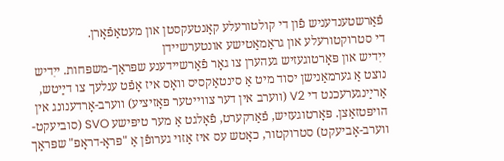פֿאַרשטענדעניש פֿון די קולטורעלע קאָנטעקסטן און מעטאַפֿאָרן.
די סטרוקטורעלע און גראַמאַטישע אונטערשיידן
ייִדיש און פּאָרטוגעזיש געהערן צו גאָר פֿאַרשיידענע שפּראַך-משפּחות. ייִדיש נוצט אַ גערמאַנישן יסוד מיט אַ סינטאַקסיס וואָס איז אָפֿט ענלעך צו דײַטש, אַרײַנגערעכנט די V2 (ווערב אין דער צווייטער פּאָזיציע) ווערב-אָרדענונג אין הויפּטזאַצן. פּאָרטוגעזיש, פֿאַרקערט, פֿאָלגט אַ מער טיפּישע SVO (סוביעקט-ווערב-אָביעקט) סטרוקטור, כאָטש עס איז אַזוי גערופֿן אַ "פּראָ-דראָפּ" שפּראַך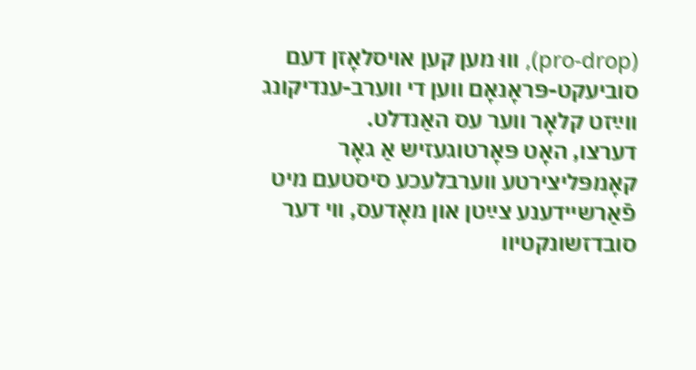(pro-drop), וווּ מען קען אויסלאָזן דעם סוביעקט-פּראָנאָם ווען די ווערב-ענדיקונג ווײַזט קלאָר ווער עס האַנדלט.
דערצו, האָט פּאָרטוגעזיש אַ גאָר קאָמפּליצירטע ווערבלעכע סיסטעם מיט פֿאַרשיידענע צײַטן און מאָדעס, ווי דער סובדזשונקטיוו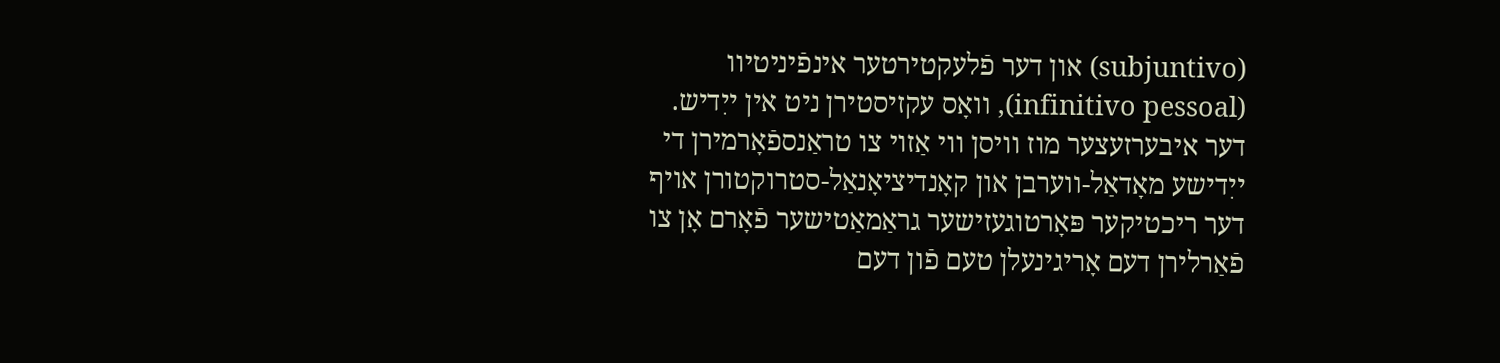(subjuntivo) און דער פֿלעקטירטער אינפֿיניטיוו (infinitivo pessoal), וואָס עקזיסטירן ניט אין ייִדיש. דער איבערזעצער מוז וויסן ווי אַזוי צו טראַנספֿאָרמירן די ייִדישע מאָדאַל-ווערבן און קאָנדיציאָנאַל-סטרוקטורן אויף דער ריכטיקער פּאָרטוגעזישער גראַמאַטישער פֿאָרם אָן צו פֿאַרלירן דעם אָריגינעלן טעם פֿון דעם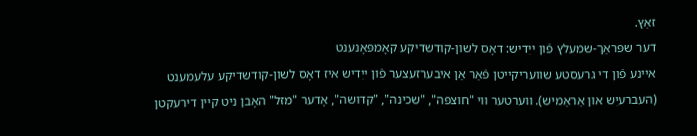זאַץ.
דער שפּראַך-שמעלץ פֿון ייִדיש: דאָס לשון-קודשדיקע קאָמפּאָנענט
איינע פֿון די גרעסטע שוועריקייטן פֿאַר אַן איבערזעצער פֿון ייִדיש איז דאָס לשון-קודשדיקע עלעמענט (העברעיִש און אַראַמיש). ווערטער ווי "חוצפּה", "שכינה", "קדושה", אָדער "מזל" האָבן ניט קיין דירעקטן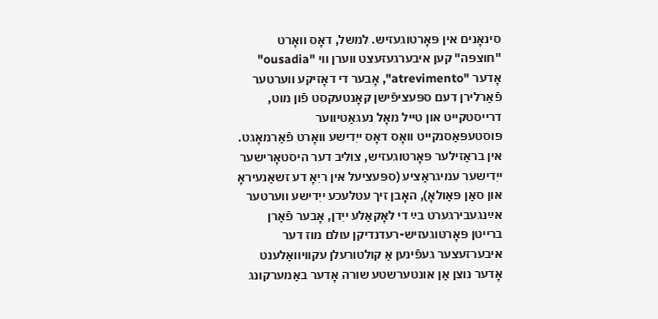סינאָנים אין פּאָרטוגעזיש. למשל, דאָס וואָרט "חוצפּה" קען איבערגעזעצט ווערן ווי "ousadia" אָדער "atrevimento", אָבער די דאָזיקע ווערטער פֿאַרלירן דעם ספּעציפֿישן קאָנטעקסט פֿון מוט, דרייסטקייט און טייל מאָל נעגאַטיווער פּוסטעפּאַסנקייט וואָס דאָס ייִדישע וואָרט פֿאַרמאָגט. אין בראַזילער פּאָרטוגעזיש, צוליב דער היסטאָרישער ייִדישער עמיגראַציע (ספּעציעל אין ריִאָ דע זשאַנעיראָ און סאַן פּאַולאָ), האָבן זיך עטלעכע ייִדישע ווערטער אײַנגעבירגערט בײַ די לאָקאַלע ייִדן, אָבער פֿאַרן ברייטן פּאָרטוגעזיש-רעדנדיקן עולם מוז דער איבערזעצער געפֿינען אַ קולטורעלן עקוויוואַלענט אָדער נוצן אַן אונטערשטע שורה אָדער באַמערקונג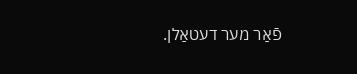פֿאַר מער דעטאַלן.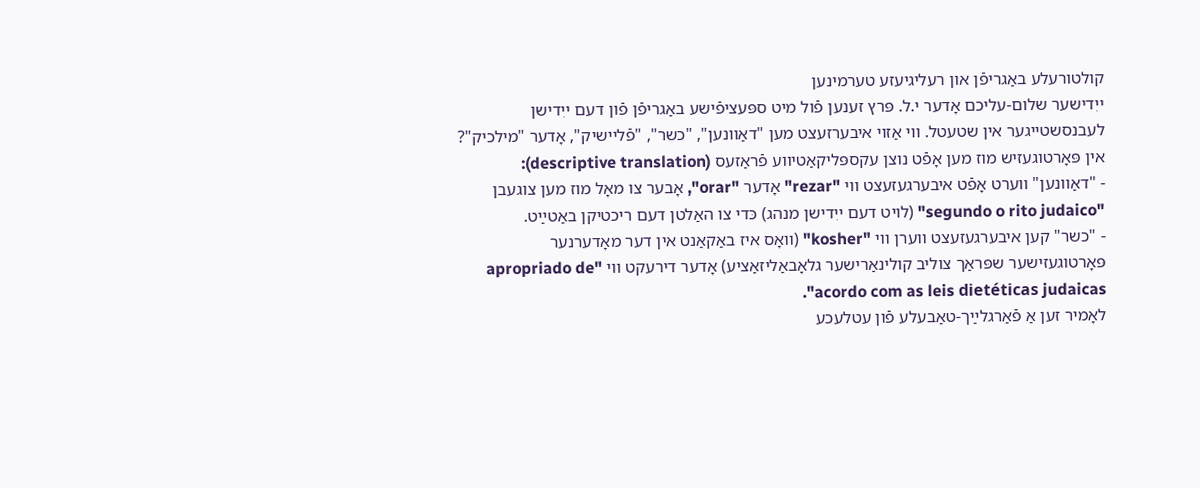קולטורעלע באַגריפֿן און רעליגיעזע טערמינען
ייִדישער שלום-עליכם אָדער י.ל. פּרץ זענען פֿול מיט ספּעציפֿישע באַגריפֿן פֿון דעם ייִדישן לעבנסשטייגער אין שטעטל. ווי אַזוי איבערזעצט מען "דאַוונען", "כשר", "פֿליישיק", אָדער "מילכיק"? אין פּאָרטוגעזיש מוז מען אָפֿט נוצן עקספּליקאַטיווע פֿראַזעס (descriptive translation):
- "דאַוונען" ווערט אָפֿט איבערגעזעצט ווי "rezar" אָדער "orar", אָבער צו מאָל מוז מען צוגעבן "segundo o rito judaico" (לויט דעם ייִדישן מנהג) כּדי צו האַלטן דעם ריכטיקן באַטײַט.
- "כשר" קען איבערגעזעצט ווערן ווי "kosher" (וואָס איז באַקאַנט אין דער מאָדערנער פּאָרטוגעזישער שפּראַך צוליב קולינאַרישער גלאָבאַליזאַציע) אָדער דירעקט ווי "apropriado de acordo com as leis dietéticas judaicas".
לאָמיר זען אַ פֿאַרגלײַך-טאַבעלע פֿון עטלעכע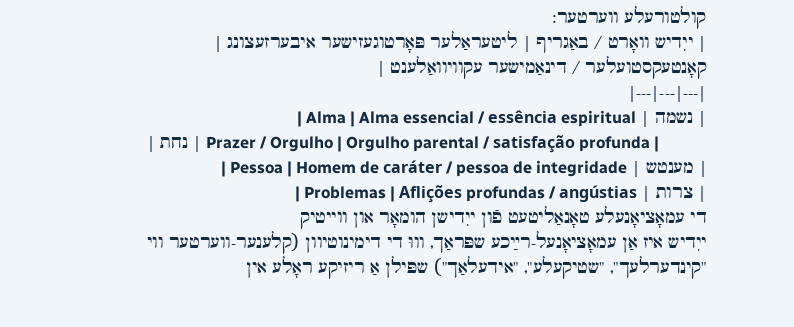קולטורעלע ווערטער:
| ייִדיש וואָרט / באַגריף | ליטעראַלער פּאָרטוגעזישער איבערזעצונג | קאָנטעקסטועלער / דינאַמישער עקוויוואַלענט |
|---|---|---|
| נשמה | Alma | Alma essencial / essência espiritual |
| נחת | Prazer / Orgulho | Orgulho parental / satisfação profunda |
| מענטש | Pessoa | Homem de caráter / pessoa de integridade |
| צרות | Problemas | Aflições profundas / angústias |
די עמאָציאָנעלע טאָנאַליטעט פֿון ייִדישן הומאָר און ווייטיק
ייִדיש איז אַן עמאָציאָנעל-רײַכע שפּראַך, וווּ די דימינוטיוון (קלענער-ווערטער ווי "קינדערלעך", "שטיקעלע", "אידעלאַך") שפּילן אַ ריזיקע ראָלע אין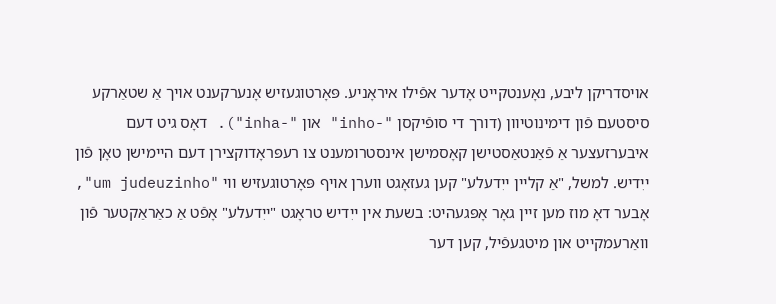אויסדריקן ליבע, נאָענטקייט אָדער אפֿילו איראָניע. פּאָרטוגעזיש אָנערקענט אויך אַ שטאַרקע סיסטעם פֿון דימינוטיוון (דורך די סופֿיקסן "-inho" און "-inha"). דאָס גיט דעם איבערזעצער אַ פֿאַנטאַסטישן קאָסמישן אינסטרומענט צו רעפּראָדוקצירן דעם היימישן טאָן פֿון ייִדיש. למשל, "אַ קליין ייִדעלע" קען געזאָגט ווערן אויף פּאָרטוגעזיש ווי "um judeuzinho", אָבער דאָ מוז מען זיין גאָר אָפּגעהיט: בשעת אין ייִדיש טראָגט "ייִדעלע" אָפֿט אַ כאַראַקטער פֿון וואַרעמקייט און מיטגעפֿיל, קען דער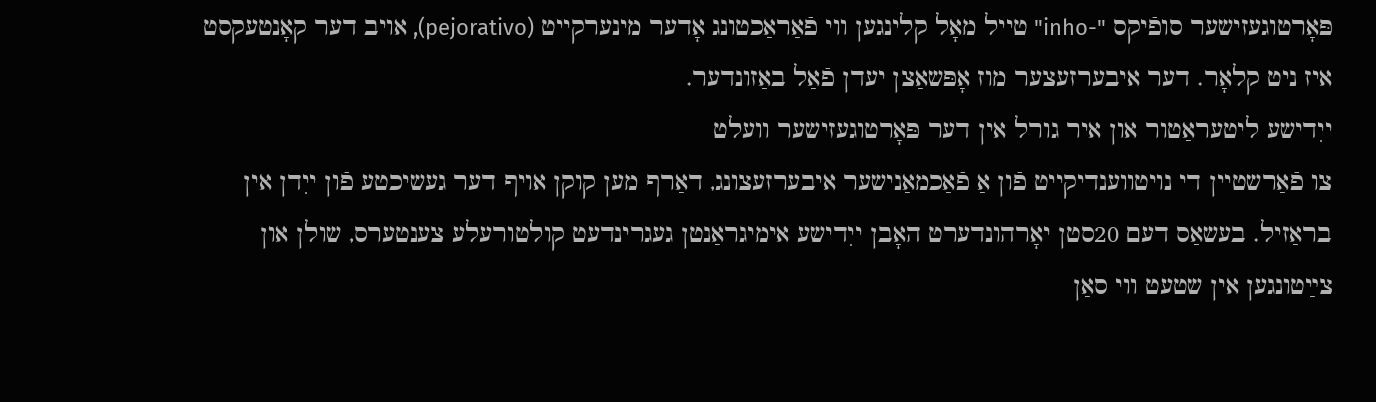פּאָרטוגעזישער סופֿיקס "-inho" טייל מאָל קלינגען ווי פֿאַראַכטונג אָדער מינערקייט (pejorativo), אויב דער קאָנטעקסט איז ניט קלאָר. דער איבערזעצער מוז אָפּשאַצן יעדן פֿאַל באַזונדער.
ייִדישע ליטעראַטור און איר גורל אין דער פּאָרטוגעזישער וועלט
צו פֿאַרשטיין די נויטווענדיקייט פֿון אַ פֿאַכמאַנישער איבערזעצונג, דאַרף מען קוקן אויף דער געשיכטע פֿון ייִדן אין בראַזיל. בעשאַס דעם 20סטן יאָרהונדערט האָבן ייִדישע אימיגראַנטן געגרינדעט קולטורעלע צענטערס, שולן און צײַטונגען אין שטעט ווי סאַן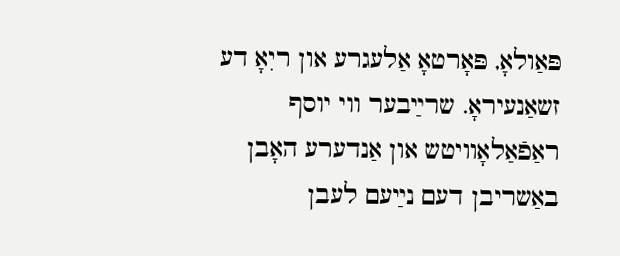פּאַולאָ, פּאָרטאָ אַלעגרע און ריִאָ דע זשאַנעיראָ. שרײַבער ווי יוסף ראַפֿאַלאָוויטש און אַנדערע האָבן באַשריבן דעם נײַעם לעבן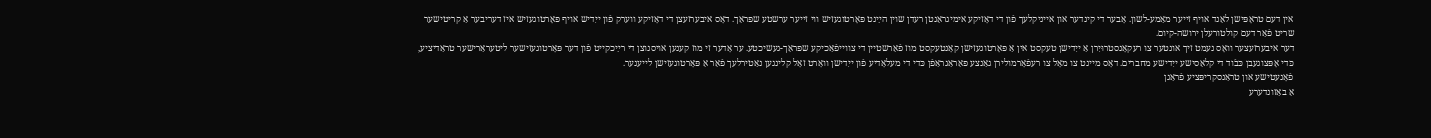אין דעם טראָפּישן לאַנד אויף זייער מאַמע-לשון. אָבער די קינדער און אייניקלעך פֿון די דאָזיקע אימיגראַנטן רעדן שוין הײַנט פּאָרטוגעזיש ווי זייער ערשטע שפּראַך. דאָס איבערזעצן די דאָזיקע ווערק פֿון ייִדיש אויף פּאָרטוגעזיש איז דעריבער אַ קריטישער שריט פֿאַר דעם קולטורעלן ירושה-קיום.
דער איבערזעצער וואָס נעמט זיך אונטער צו רעקאָנסטרוּיִרן אַ ייִדישן טעקסט אין אַ פּאָרטוגעזישן קאָנטעקסט מוז פֿאַרשטיין די צווייפֿאַכיקע שפּראַך-געשיכטע. ער אָדער זי מוז קענען אויסנוצן די רײַכקייט פֿון דער פּאָרטוגעזישער ליטעראַרישער טראַדיציע, כּדי אָפּצוגעבן כּבֿוד די קלאַסישע ייִדישע מחברים. דאָס מיינט צו מאָל צו רעפֿאָרמולירן גאַנצע פּאַראַגראַפֿן כּדי די מעלאָדיע פֿון ייִדישן וואָרט זאָל קלינגען נאַטירלעך פֿאַר אַ פּאָרטוגעזישן לייענער.
פֿאָנעטישע און טראַנסקריפּציע פֿראַגן
אַ באַזונדערע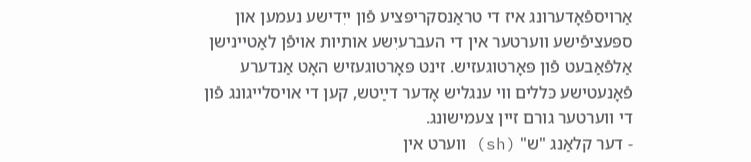אַרויספֿאָדערונג איז די טראַנסקריפּציע פֿון ייִדישע נעמען און ספּעציפֿישע ווערטער אין די העברעיִשע אותיות אויפֿן לאַטיינישן אַלפֿאַבעט פֿון פּאָרטוגעזיש. זינט פּאָרטוגעזיש האָט אַנדערע פֿאָנעטישע כּללים ווי ענגליש אָדער דײַטש, קען די אויסלייגונג פֿון די ווערטער גורם זיין צעמישונג.
- דער קלאַנג "ש" (sh) ווערט אין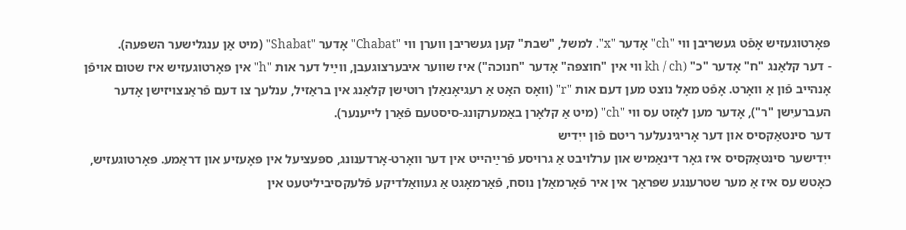פּאָרטוגעזיש אָפֿט געשריבן ווי "ch" אָדער "x". למשל, "שבת" קען געשריבן ווערן ווי "Chabat" אָדער "Shabat" (מיט אַן ענגלישער השפּעה).
- דער קלאַנג "ח" אָדער "כ" (kh / ch ווי אין "חוצפּה" אָדער "חנוכה") איז שווער איבערצוגעבן, ווײַל דער אות "h" אין פּאָרטוגעזיש איז שטום אויפֿן אָנהייב פֿון אַ וואָרט. אָפֿט מאָל נוצט מען דעם אות "r" (וואָס האָט אַ רעגיאָנאַלן רוטישן קלאַנג אין בראַזיל, ענלעך צו דעם פֿראַנצויזישן אָדער העברעיִשן "ר"), אָדער מען לאָזט עס ווי "ch" (מיט אַ קלאָרן באַמערקונג-סיסטעם פֿאַרן לייענער).
דער סינטאַקסיס און דער אָריגינעלער ריטם פֿון ייִדיש
ייִדישער סינטאַקסיס איז גאָר דינאַמיש און ערלויבט אַ גרויסע פֿרײַהייט אין דער וואָרט-אָרדענונג, ספּעציעל אין פּאָעזיע און דראַמע. פּאָרטוגעזיש, כאָטש עס איז אַ מער שטרענגע שפּראַך אין איר פֿאָרמאַלן נוסח, פֿאַרמאָגט אַ געוואַלדיקע פֿלעקסיביליטעט אין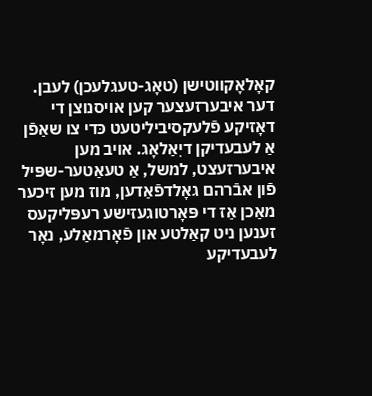קאָלאָקווטישן (טאָג-טעגלעכן) לעבן. דער איבערזעצער קען אויסנוצן די דאָזיקע פֿלעקסיביליטעט כּדי צו שאַפֿן אַ לעבעדיקן דיִאַלאָג. אויב מען איבערזעצט, למשל, אַ טעאַטער-שפּיל פֿון אבֿרהם גאָלדפֿאַדען, מוז מען זיכער מאַכן אַז די פּאָרטוגעזישע רעפּליקעס זענען ניט קאַלטע און פֿאָרמאַלע, נאָר לעבעדיקע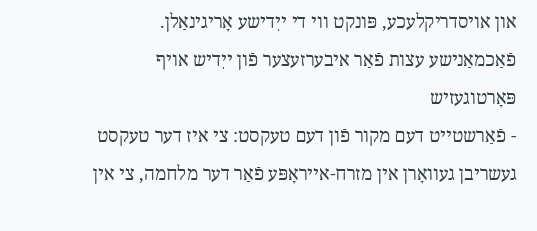און אויסדריקלעכע, פּונקט ווי די ייִדישע אָריגינאַלן.
פֿאַכמאַנישע עצות פֿאַר איבערזעצער פֿון ייִדיש אויף פּאָרטוגעזיש
- פֿאַרשטייט דעם מקור פֿון דעם טעקסט: צי איז דער טעקסט געשריבן געוואָרן אין מזרח-אייראָפּע פֿאַר דער מלחמה, צי אין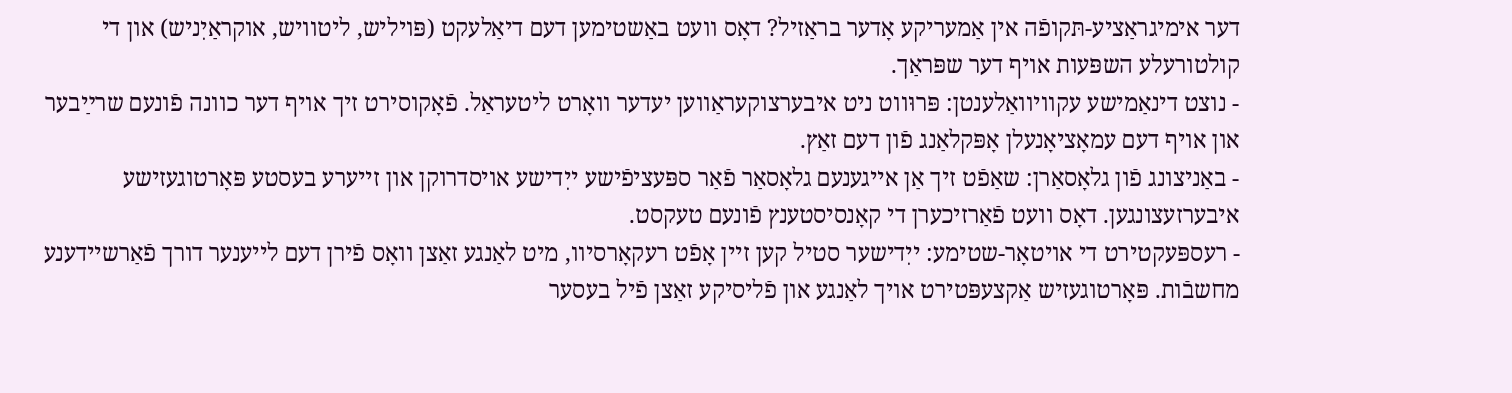דער אימיגראַציע-תּקופֿה אין אַמעריקע אָדער בראַזיל? דאָס וועט באַשטימען דעם דיאַלעקט (פּויליש, ליטוויש, אוקראַיִניש) און די קולטורעלע השפּעות אויף דער שפּראַך.
- נוצט דינאַמישע עקוויוואַלענטן: פּרוּווט ניט איבערצוקעראַווען יעדער וואָרט ליטעראַל. פֿאָקוסירט זיך אויף דער כוונה פֿונעם שרײַבער און אויף דעם עמאָציאָנעלן אָפּקלאַנג פֿון דעם זאַץ.
- באַניצונג פֿון גלאָסאַרן: שאַפֿט זיך אַן אייגענעם גלאָסאַר פֿאַר ספּעציפֿישע ייִדישע אויסדרוקן און זייערע בעסטע פּאָרטוגעזישע איבערזעצונגען. דאָס וועט פֿאַרזיכערן די קאָנסיסטענץ פֿונעם טעקסט.
- רעספּעקטירט די אויטאָר-שטימע: ייִדישער סטיל קען זיין אָפֿט רעקאָרסיוו, מיט לאַנגע זאַצן וואָס פֿירן דעם לייענער דורך פֿאַרשיידענע מחשבֿות. פּאָרטוגעזיש אַקצעפּטירט אויך לאַנגע און פֿליסיקע זאַצן פֿיל בעסער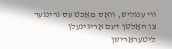ווי ענגליש, וואָס מאַכט עס גרינגער צו האַלטן דעם אָריגינעלן ליטעראַרישן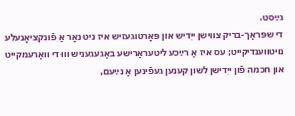גײַסט.
די שפּראַך-בריק צווישן ייִדיש און פּאָרטוגעזיש איז ניט נאָר אַ פֿונקציאָנעלע נויטווענדיקייט; עס איז אַ רײַכע ליטעראַרישע באַגעגעניש וווּ די וואַרעמקייט און חכמה פֿון ייִדישן לשון קענען געפֿינען אַ נײַעם,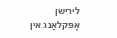לירישן אָפּקלאַנג אין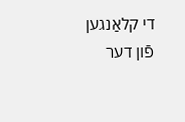די קלאַנגען פֿון דער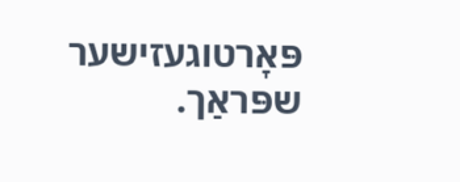פּאָרטוגעזישער שפּראַך.